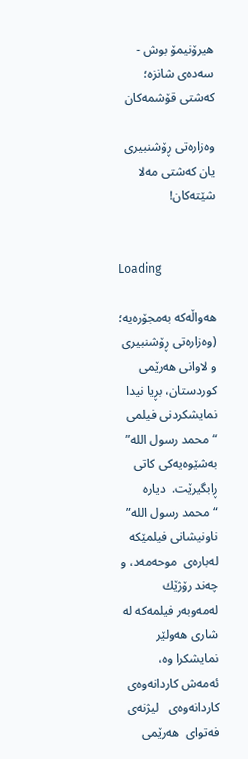هیرۆنیمۆ بوش - سه‌ده‌ی شانزه‌؛ كه‌شتی قۆشمه‌كان

وه‌زاره‌تی ڕۆشنبیری یان كه‌شتی مه‌لا شێته‌كان!


Loading

هه‌واڵه‌كه‌ به‌مجۆره‌یه‌؛  (وەزارەتی ڕۆشنبیری و لاوانی هەرێمی كوردستان، بڕیا نیدا نمایشكردنی فیلمی “محمد رسول اللە” بەشێوەیەكی كاتی ڕابگیرێت.  دیاره‌ “محمد رسول اللە” ناونیشانی فیلمێكە لەبارەی  موحه‌مه‌د، و  چەند رۆژێك لەمەوبەر فیلمەكە لە شاری هەولێر نمایشكرا وه‌، ئه‌مه‌ش كاردانه‌وه‌ی    كاردانەوەی   لیژنه‌ی فه‌توای  هه‌رێمی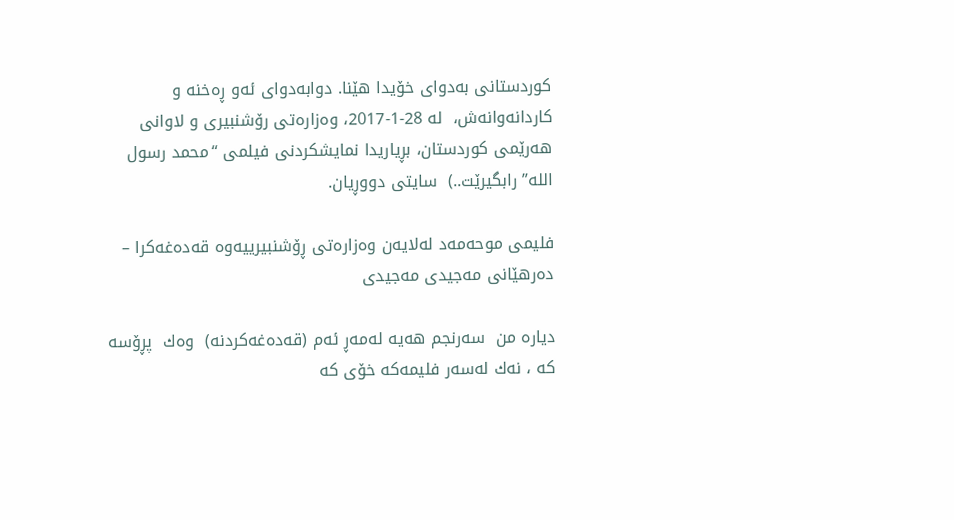كوردستانی بەدوای خۆیدا هێنا. دوابەدوای ئەو ڕەخنە و كاردانەوانەش،  له‌ 28-1-2017، وەزارەتی رۆشنبیری و لاوانی هەرێمی كوردستان، بڕیاریدا نمایشكردنی فیلمی “محمد رسول اللە” رابگیرێت..)  سایتی دووڕیان.

فلیمی موحه‌مه‌د له‌لایه‌ن وه‌زاره‌تی ڕۆشنبیرییه‌وه‌ قه‌ده‌غه‌كرا – ده‌رهێانی مه‌جیدی مه‌جیدی

دیاره‌ من  سه‌رنجم هه‌یه‌ له‌مه‌ڕ ئه‌م (قه‌ده‌غه‌كردنه‌)  وه‌ك  پڕۆسه‌ كه ، نه‌ك له‌سه‌ر فلیمه‌كه‌ خۆی كه‌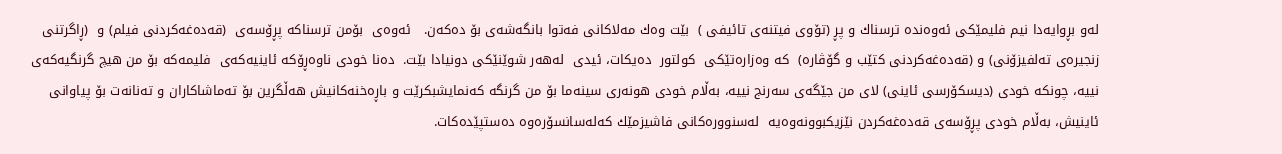له‌و بڕوایه‌دا نیم فلیمێكی ئه‌وه‌نده‌ ترسناك و پڕ (تۆوی فیتنه‌ی تائیفی )  بێت وه‌ك مه‌لاكانی فه‌توا بانگه‌شه‌ی بۆ ده‌كه‌ن.   ئه‌وه‌ی  بۆمن ترسناكه‌ پڕۆسه‌ی  (قه‌ده‌غه‌كردنی فیلم) و  (ڕاگرتنی زنجیره‌ی ته‌لفیزۆنی) و (قه‌ده‌غه‌كردنی كتێب و گۆڤاره‌)  كه‌ وه‌زاره‌تێكی  كولتور  ده‌یكات، ئیدی  له‌هه‌ر شوێنێكی دونیادا بێت.  ده‌نا خودی ناوه‌ڕۆكه‌ ئاینیه‌كه‌ی  فلیمه‌كه‌ بۆ من هیچ گرنگیه‌كه‌ی نییه‌، چونكه‌ خودی (دیسكۆرسی ئاینی) لای من جێگه‌ی سه‌رنج نییه، به‌ڵام خودی هونه‌ری سینه‌ما بۆ من گرنگه‌ كه‌نمایشبكرێت و باڕه‌خنه‌كانیش هه‌ڵگرین بۆ ته‌ماشاكاران و ته‌نانه‌ت بۆ پیاوانی ئاینیش، به‌ڵام خودی پڕۆسه‌ی قه‌ده‌غه‌كردن نێزیكبوونه‌وه‌یه‌  له‌سنووره‌كانی ‌فاشیزمێك كه‌له‌سانسۆره‌وه‌ ده‌ستپێده‌كات‌.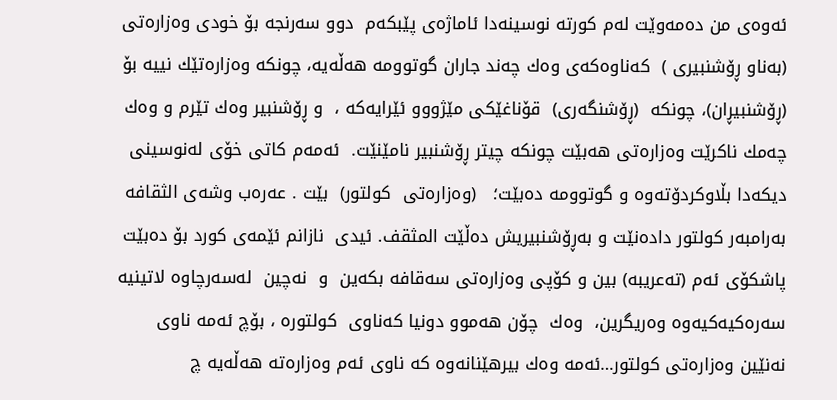ئه‌وه‌ی من ده‌مه‌وێت له‌م كورته‌ نوسینه‌دا ئاماژه‌ی پێبكه‌م  دوو سه‌رنجه‌ بۆ خودی وه‌زاره‌تی  (به‌ناو ڕۆشنبیری )  كه‌ناوه‌كه‌ی وه‌ك چه‌ند جاران گوتوومه‌ هه‌ڵه‌یه‌، چونكه‌ وه‌زاره‌تێك نییه‌ بۆ (ڕۆشنبیڕان)، چونكه‌  (ڕۆشنگه‌ری)  قۆناغێكی مێژووو ئێرایه‌كه‌ ،  و ڕۆشنبیر وه‌ك تێرم و وه‌ك چه‌مك ناكرێت وه‌زاره‌تی هه‌بێت چونكه‌ چیتر ڕۆشنبیر نامێنێت.  ئه‌مه‌م كاتی خۆی‌ له‌نوسینی دیكه‌دا بڵاوكردۆته‌وه‌ و گوتوومه‌ ده‌بێت؛   (وه‌زاره‌تی  كولتور)  بێت . عه‌ره‌ب وشه‌ی الثقافە   به‌رامبه‌ر كولتور داده‌نێت و به‌ڕۆشنبیریش ده‌ڵێت المثقف. ئیدی  نازانم ئێمه‌ی كورد بۆ ده‌بێت پاشكۆی ئه‌م (ته‌عریبه) بین و كۆپی وه‌زاره‌تی سه‌قافه‌ بكه‌ین  و  نه‌چین  له‌سه‌رچاوه‌ لاتینیه‌ سه‌ره‌كیه‌كیه‌وه‌ وه‌ریگرین،  وه‌ك  چۆن هه‌موو دونیا كه‌ناوی  كولتوره‌ ، بۆچ ئه‌مه‌ ناوی نه‌نێین وه‌زاره‌تی كولتور…ئه‌مه‌ وه‌ك بیرهێنانه‌وه‌ كه‌ ناوی ئه‌م وه‌زاره‌ته‌ هه‌ڵه‌یه‌ چ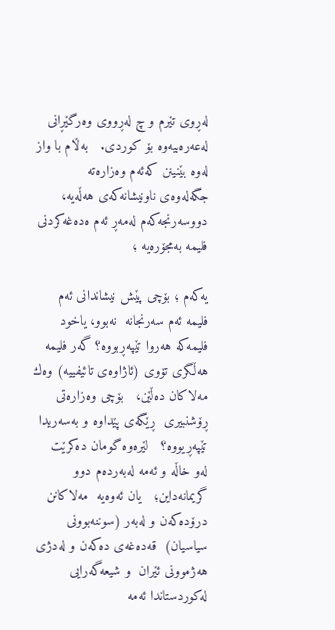له‌ڕوی تێرم و چ له‌ڕووی وه‌رگێڕانی له‌عه‌ره‌بیه‌وه‌ بۆ كوردی‌.   به‌ڵام با واز له‌وه‌ بێنینن كه‌ئه‌م وه‌زاره‌ته‌  جگه‌له‌وه‌ی ناونیشانه‌كه‌ی هه‌ڵه‌یه‌،    دووسه‌رنجه‌كه‌م له‌مه‌ڕ ئه‌م ه‌ده‌غه‌كردنی فلیمه‌ به‌مجۆره‌یه‌ ؛

یه‌كه‌م ؛ بۆچی پێش نیشاندانی ئه‌م فلیمه‌ ئه‌م سه‌رنجانه‌  نه‌بوو، یاخود فلیمه‌كه‌ هه‌روا تێپه‌ڕبووه‌؟ گه‌ر فلیمه هه‌ڵگری تۆوی (ئاژاوه‌ی تائیفییه‌) وه‌ك مه‌لاكان ده‌ڵێن،   بۆچی وه‌زاره‌تی ڕۆشنبیری  ڕێگه‌ی پێداوه و به‌سه‌ریدا تێپه‌ڕیووه‌‌؟   لێره‌وه‌ گومان ده‌كرێت له‌و خاڵه‌ و ئه‌مه‌ له‌به‌رده‌م دوو گریمانه‌داین؛   یان ئه‌وه‌یه‌  مه‌لاكانن درۆده‌كه‌ن و له‌به‌ر (سوننه‌بوونی سیاسیان)  قه‌ده‌غه‌ی ده‌كه‌ن و له‌دژی هه‌ژموونی ئێران  و شیعه‌گه‌رایی  له‌كوردستاندا ئه‌مه‌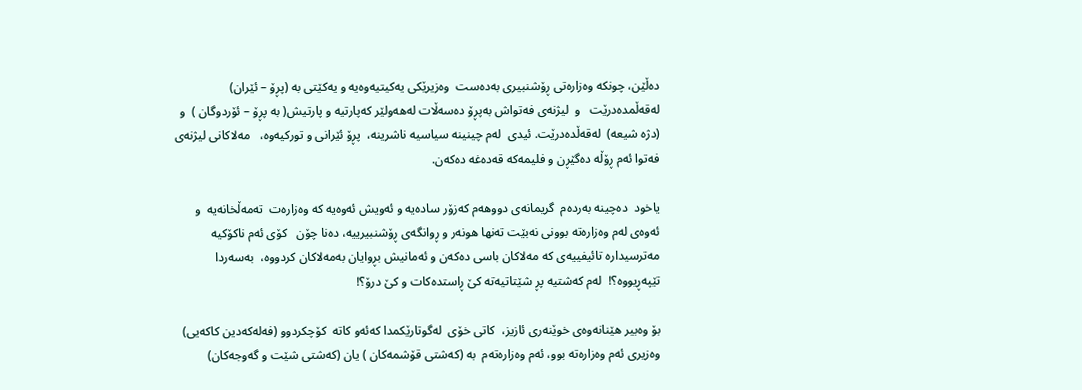ده‌ڵێن، چونكه‌ وه‌زاره‌تی ڕۆشنبیری به‌ده‌ست  وه‌زیرێكی یه‌كیتیه‌وه‌یه‌ و یه‌كێتی به‌ (پڕۆ – ئێران)  له‌قه‌ڵمده‌درێت   و  لیژنه‌ی فه‌تواش به‌پڕۆ ده‌سه‌ڵات له‌هه‌ولێر كه‌پارتیه‌ و پارتیش( به‌ پڕۆ – ئۆردوگان )  و  (دژه‌ شیعه‌)  له‌قه‌ڵده‌درێت. ئیدی  له‌م چینینه‌ سیاسیه ناشرینه‌، ‌ پڕۆ ئێرانی و توركیه‌وه‌،   مه‌لاكانی لیژنه‌ی فه‌توا ئه‌م ڕۆڵه‌ ده‌گێڕن و فلیمه‌كه‌ قه‌ده‌غه‌ ده‌كه‌ن.

یاخود  ده‌چینه‌ به‌رده‌م  گریمانه‌ی دووهه‌م كه‌زۆر ساده‌یه‌ و ئه‌ویش ئه‌وه‌یه‌ كه‌ وه‌زاره‌ت  ته‌مه‌ڵخانه‌یه‌  و ئه‌وه‌ی له‌م وه‌زاره‌ته‌ بوونی نه‌بێت ته‌نها هونه‌ر و ڕوانگه‌ی ڕۆشنبیرییه‌، ده‌نا چۆن   كۆی ئه‌م ناكۆكیه‌ مه‌ترسیداره‌ تائیفییه‌ی كه‌ مه‌لاكان باسی ده‌كه‌ن و ئه‌مانیش بڕوایان به‌مه‌لاكان كردووه‌،  به‌سه‌ردا تێپه‌ڕیووه؟!  له‌م كه‌شتیه‌ پڕ شێتاتیه‌ته‌ كێ ڕاستده‌كات و كێ درۆ؟!

بۆ وه‌بیر هێنانه‌وه‌ی خوێنه‌ری ئازیز،  كاتی خۆی  له‌گوتارێكمدا كه‌ئه‌و كاته‌  كۆچكردوو (فه‌له‌كه‌دین كاكه‌یی)  وه‌زیری ئه‌م وه‌زاره‌ته‌ بوو، ئه‌م وه‌زاره‌ته‌م  به‌ (كه‌شتی قۆشمه‌كان ) یان (كه‌شتی شێت و گه‌وجه‌كان)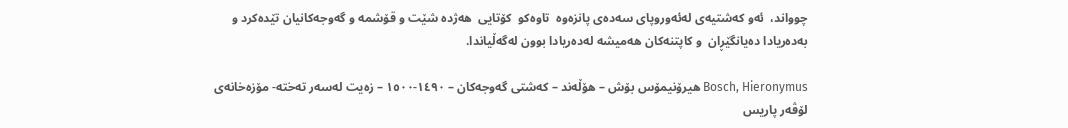چوواند،  ئه‌و كه‌شتیه‌ی له‌ئه‌وروپای ‌‌سه‌ده‌ی پانزه‌وه‌ ‌ تاوه‌كو  كۆتایی  هه‌ژده‌ شێت و قۆشمه‌ و گه‌وجه‌كانیان تێده‌كرد و به‌ده‌ریادا ده‌یانگێڕان  و كاپتنه‌كان هه‌میشه‌ له‌ده‌ریادا بوون له‌گه‌ڵیاندا.

Bosch, Hieronymus هیرۆنیمۆس بۆش – هۆڵه‌ند – كه‌شتی گه‌وجه‌كان – ١٤٩٠-١٥٠٠ – زه‌یت له‌سه‌ر ته‌خته‌- مۆزه‌خانه‌ی لۆڤه‌ر پاریس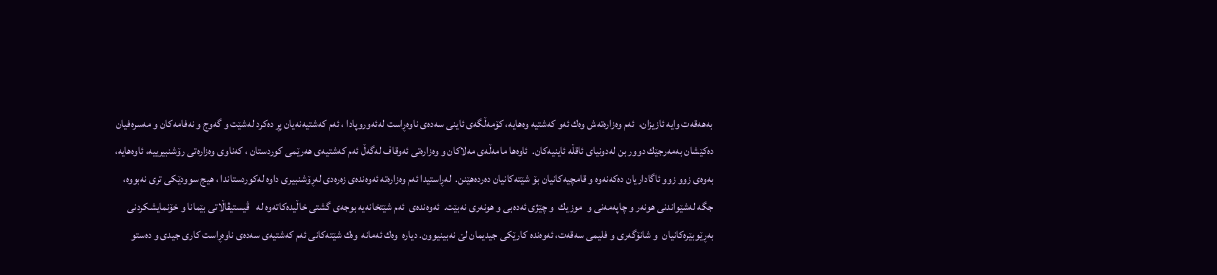به‌هه‌قه‌ت وایه‌ ئازیزان،  ئه‌م وه‌زاره‌ته‌ش وه‌ك ئه‌و كه‌شتیه‌ وه‌هایه‌، كۆمه‌ڵگه‌ی ئاینی سه‌ده‌ی ناوه‌ڕاست له‌ئه‌وروپادا ، ئه‌م كه‌شتیه‌نه‌یان پڕ ده‌كرد له‌شێت و گه‌وج و نه‌فامه‌كان و مه‌سره‌فیان ده‌كێشان به‌مه‌رجێك دوور بن له‌دونیای ئاقڵه ئاینیه‌كان.  ئاوه‌ها مامه‌ڵه‌ی مه‌لاكان و وه‌زاره‌تی ئه‌وقاف له‌گه‌ڵ ئه‌م كه‌شتیه‌ی هه‌رێمی كوردستان ، كه‌ناوی وه‌زاره‌تی رۆشنبیرییه‌، ئاوه‌هایه‌، به‌وه‌ی زوو زوو ئاگاداریان ده‌كه‌نه‌وه‌ و قامچیه‌كانیان بۆ شێته‌كانیان ده‌رده‌هێنن.  له‌ڕاستیدا ئه‌م وه‌زاره‌ته‌ ئه‌وه‌نده‌ی زه‌ره‌دی له‌ڕۆشنبیری داوه‌ له‌كوردستاندا ، هیج سوودێكی تری نه‌بووه‌، جگه‌ له‌شێواندنی هونه‌ر و چاپه‌مه‌نی و  موزیك  و چێژی ئه‌ده‌بی و هونه‌ری نه‌بێت.  ئه‌وه‌نده‌ی  ئه‌م شێتخانه‌یه‌ بوجه‌ی گشتی خاڵیده‌كاته‌وه‌ له‌   ڤیستیڤاڵاتی بێمانا و خۆنمایشكردنی به‌ڕێوبێره‌كانیان  و شانۆگه‌ری و فلیمی سه‌قه‌ت، ئه‌وه‌نده‌ كارێكی جیدیمان لێ نه‌بینیوون. دیاره‌  وه‌ك ئه‌مانه‌  وه‌ك شێته‌كانی ئه‌م كه‌شتیه‌ی سه‌ده‌ی ناوه‌ڕاست كاری جیدی و ده‌ستو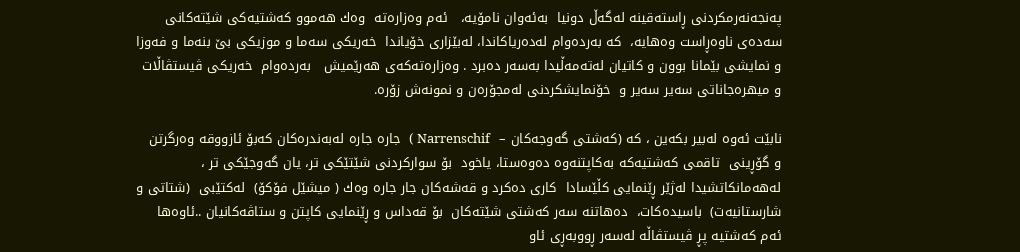په‌نجه‌نه‌رمكردنی ڕاسته‌قینه‌ له‌گه‌ڵ دونیا  به‌ئه‌وان نامۆیه‌،   ئه‌م وه‌زاره‌ته‌  وه‌ك هه‌موو كه‌شتیه‌كی شێته‌كانی سه‌ده‌ی ناوه‌ڕاست وه‌هایه‌،  كه‌ به‌رده‌وام له‌ده‌ریاكاندا، له‌بێزاری خۆیاندا  خه‌ریكی سه‌ما و موزیكی بێ بنه‌ما و فه‌وزا و نمایشی بێمانا بوون و كاتیان له‌ته‌مه‌ڵیدا به‌سه‌ر ده‌برد . وه‌زاره‌ته‌كه‌ی هه‌رێمیش   به‌رده‌وام  خه‌ریكی ڤیستڤاڵات و میهره‌جاناتی سه‌یر سه‌یر و  خۆنمایشكردنی له‌مجۆره‌ن و نمونه‌ش زۆره‌.

نابێت ئه‌وه‌ له‌بیر بكه‌ین ، كه‌ (كه‌شتی گه‌و‌جه‌كان –  Narrenschif )   جاره‌ جاره‌ له‌به‌ندره‌كان كه‌بۆ ئازووقه‌ وه‌رگرتن و گۆڕینی  تاقمی كه‌شتیه‌كه‌ به‌كاپتنه‌وه‌ ده‌وه‌ستا، یاخود  بۆ سواركردنی شێتێكی تر، یان گه‌وجێكی تر ، له‌هه‌مانكاتشیدا له‌ژێر ڕێنمایی كڵێسادا  كاری ده‌كرد و قه‌شه‌كان جار جاره‌ وه‌ك ( میشێل فۆكۆ)  له‌كتێبی  (شتاتی و شارستانیه‌ت)  باسیده‌كات،  ده‌هاتنه‌ سه‌ر كه‌شتی شێته‌كان ‌ بۆ قه‌داس و ڕێنمایی كاپتن و ستاڤه‌كانیان ..ئاوه‌ها ئه‌م كه‌شتیه‌ پڕ ڤیستڤاڵه‌ له‌سه‌ر ڕووبه‌ڕی ئاو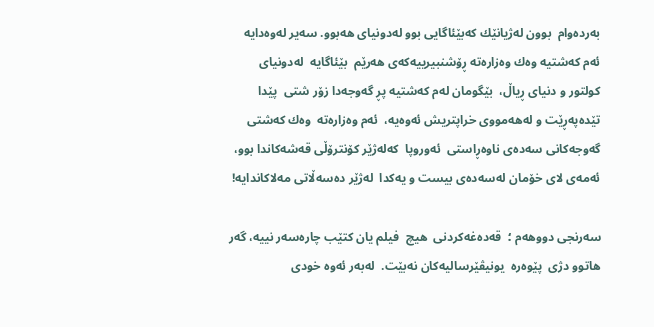به‌رده‌وام  بوون له‌ژیانێك كه‌بێئاگایی بوو له‌دونیای هه‌بوو. سه‌یر له‌وه‌دایه‌ ئه‌م كه‌شتیه‌ وه‌ك وه‌زاره‌ته‌ ڕۆشنبیرییه‌كه‌ی هه‌رێم ‌ بێئاگایه  له‌دونیای  كولتور و دنیای ڕیاڵ‌،  بێگومان له‌م كه‌شتیه‌ پڕ گه‌و‌جه‌دا زۆر شتی  پێدا تێده‌په‌ڕێت و له‌هه‌مووی خراپتریش ئه‌وه‌یه،  ئه‌م وه‌زاره‌ته‌  وه‌ك كه‌شتی گه‌وجه‌كانی سه‌ده‌ی ناوه‌ڕاستی  ئه‌وروپا  كه‌له‌ژێر كۆنترۆڵی قه‌شه‌كاندا بوو، ئه‌مه‌ی لای خۆمان له‌سه‌ده‌ی بیست و یه‌كدا ‌ له‌ژێر ده‌سه‌ڵاتی مه‌لاكاندایه‌!

سه‌رنجی دووهه‌م ؛  قه‌ده‌غه‌كردنی  هیچ  فیلم یان كتێب چاره‌سه‌ر نییه‌، گه‌ر هاتوو دژی ‌ پێوه‌ره‌  یونیڤێرسالیه‌كان نه‌بێت.  له‌به‌ر ئه‌وه‌ خودی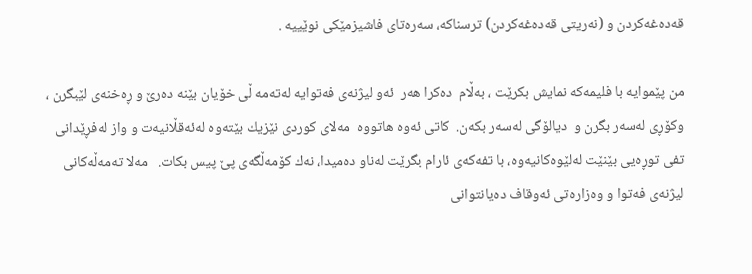قه‌ده‌غه‌كردن و (نه‌ریتی قه‌ده‌غه‌كردن) ترسناكه، سه‌ره‌تای فاشیزمێكی نوێییه‌‌ .

من پێموایه‌ با فلیمه‌كه‌ نمایش بكرێت ، به‌ڵام  ده‌كرا هه‌ر  ئه‌و لیژنه‌ی فه‌توایه‌ له‌ته‌مه‌ ڵی خۆیان بێنه‌ ده‌رێ و ڕه‌خنه‌ی لێبگرن ، وكۆڕی له‌سه‌ر بگرن و  دیالۆگی له‌سه‌ر بكه‌ن.  كاتی ئه‌وه‌ هاتووه‌  مه‌لای كوردی نێزیك بێته‌وه‌ له‌ئه‌قڵانیه‌ت و واز له‌فڕێدانی تفی توڕه‌یی بێنێت له‌لێوه‌كانیه‌وه‌، با تفه‌كه‌ی ئارام بگرێت له‌ناو ده‌میدا، نه‌ك كۆمه‌ڵگه‌ی پێ پیس بكات.   مه‌لا ته‌مه‌ڵه‌كانی لیژنه‌ی فه‌توا و وه‌زاره‌تی ئه‌وقاف ده‌یانتوانی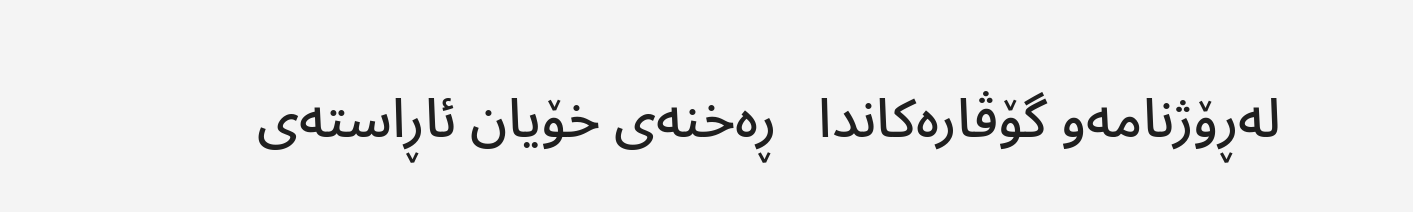له‌ڕۆژنامه‌و گۆڤاره‌كاندا   ڕه‌خنه‌ی خۆیان ئاڕاسته‌ی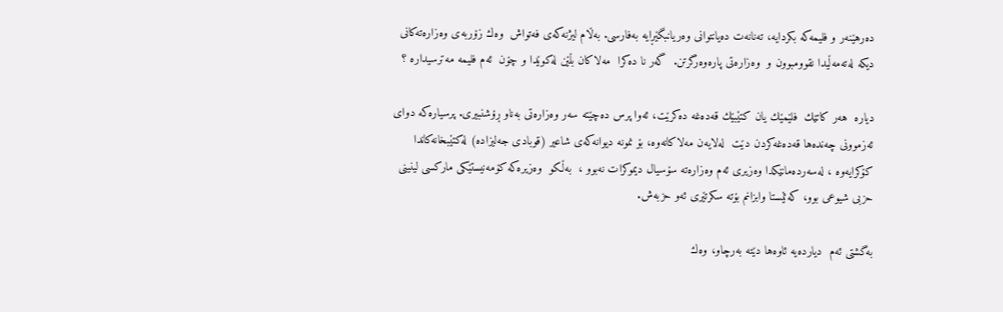ده‌رهێنه‌ر و فلیمه‌كه‌ بكردایه‌، ته‌نانه‌ت ده‌یانتوانی وه‌ریانبگێڕایه‌ به‌فارسی. به‌ڵام لیژنه‌كه‌ی فه‌تواش  وه‌ك زۆربه‌ی وه‌زاره‌ته‌كانی دیكه‌ له‌ته‌مه‌ڵیدا نقوومبوون و  وه‌زاره‌تی پاره‌وه‌رگرتن.  گه‌ر نا ده‌كرا  مه‌لاكان بڵێن له‌كوێدا و چۆن  ئه‌م فلیمه‌ مه‌ترسیداره‌ ؟

دیاره‌  هه‌ر كاتێك  فلێمێك یان كتێبێك قه‌ده‌غه‌ ده‌كرێت، ئه‌وا پرس ده‌چێته‌ سه‌ر وه‌زاره‌تی به‌ناو ڕۆشنبیری. پرسیاره‌كه‌‌ دوای ئه‌زموونی چه‌نده‌ها قه‌ده‌غه‌كردن دێت  له‌لایه‌ن مه‌لاكانه‌وه‌، بۆ نمونه‌ دیوانه‌كه‌ی شاعیر (قوبادی جه‌لیزاده‌) له‌كتێبخانه‌كاندا كۆكرایه‌وه‌ ، له‌سه‌رده‌مانێكدا وه‌زیری ئه‌م وه‌زاره‌ته‌ سۆسیال دیموكرات نه‌بوو ،  به‌ڵكو  وه‌زیره‌كه‌ كۆمه‌نیستێكی ماركسی لینینی حزبی شیوعی بوو، كه‌ئێستا وابزانم بۆته‌ سكرتێری ئه‌و حزبه‌ش.

به‌گشتی ئه‌م  دیارده‌یه‌ ئاوه‌ها دێته‌ به‌رچاو، وه‌ك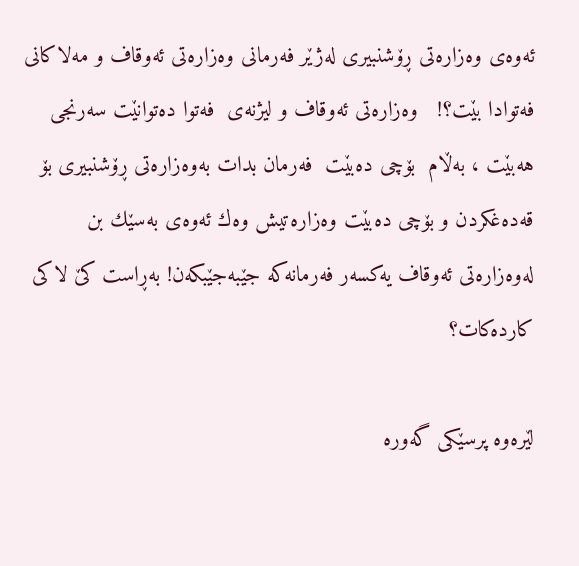ئه‌وه‌ی وه‌زاره‌تی ڕۆشنبیری له‌ژێر فه‌رمانی وه‌زاره‌تی ئه‌وقاف و مه‌لاكانی فه‌توادا بێت؟!   وه‌زاره‌تی ئه‌وقاف و لیژنه‌ی  فه‌توا ده‌توانێت سه‌رنجی هه‌بێت ، به‌ڵام  بۆچی ده‌بێت  فه‌رمان بدات به‌وه‌زاره‌تی ڕۆشنبیری بۆ قه‌ده‌غكردن و بۆچی ده‌بێت وه‌زاره‌تیش وه‌ك ئه‌وه‌ی به‌سێك بن له‌وه‌زاره‌تی ئه‌وقاف یه‌كسه‌ر فه‌رمانه‌كه‌ جێبه‌جێبكه‌ن! به‌ڕاست كێ لاكی كارده‌كات؟

لێره‌وه‌ پرسێكی گه‌وره‌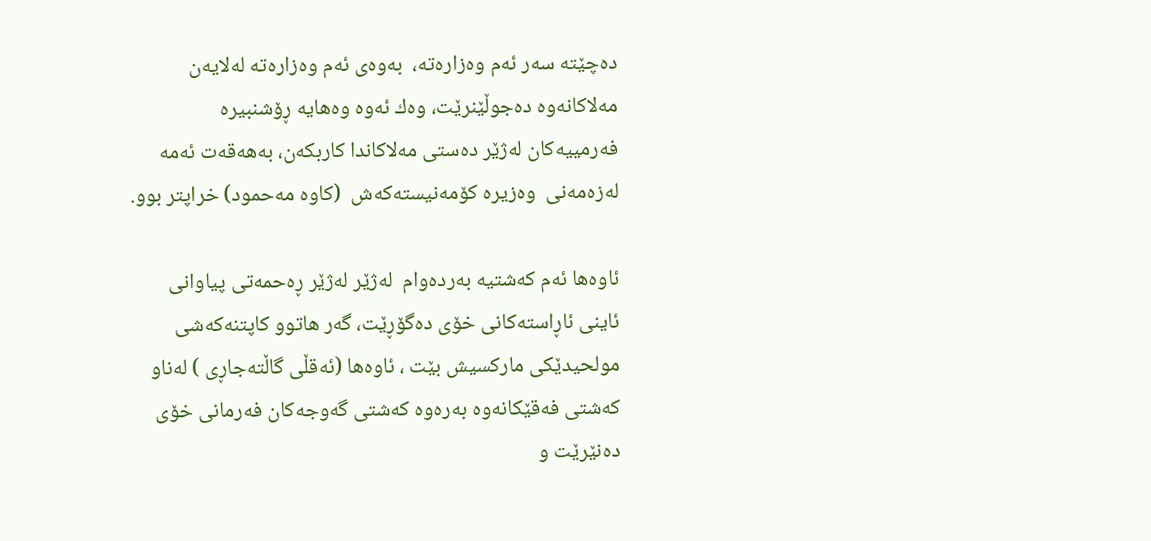ده‌چێته‌ سه‌ر ئه‌م وه‌زاره‌ته‌،  به‌وه‌ی ئه‌م وه‌زاره‌ته‌ له‌لایه‌ن   مه‌لاكانه‌وه‌ ده‌جوڵێنرێت، وه‌ك ئه‌وه‌ وه‌هایه‌ ڕۆشنبیره‌ فه‌رمییه‌كان له‌ژێر ده‌ستی مه‌لاكاندا كاربكه‌ن، به‌هه‌قه‌ت ئه‌مه‌ له‌زه‌مه‌نی  وه‌زیره‌ كۆمه‌نیسته‌كه‌ش  (كاوه‌ مه‌حمود) خراپتر بوو.

ئاوه‌ها ئه‌م كه‌شتیه‌ به‌رده‌وام  له‌ژێر له‌ژێر ڕه‌حمه‌تی پیاوانی ئاینی ئاڕاسته‌كانی خۆی ده‌گۆڕێت، گه‌ر هاتوو كاپتنه‌كه‌شی مولحیدێكی ماركسیش بێت ، ئاوه‌ها (ئه‌قڵی گاڵته‌جاڕی ) له‌ناو كه‌شتی فه‌قێكانه‌وه‌ به‌ره‌وه‌ كه‌شتی گه‌وجه‌كان فه‌رمانی خۆی ده‌نێرێت و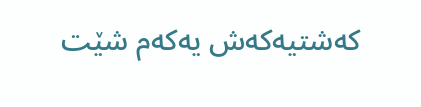كه‌شتیه‌كه‌ش یه‌كه‌م شێت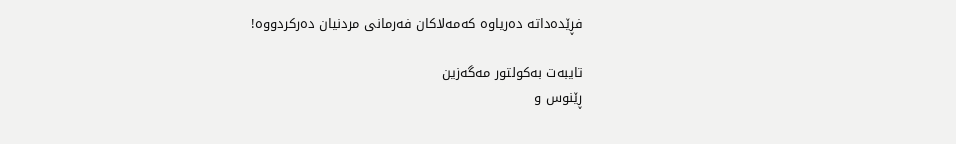فڕێده‌داته‌ ده‌ریاوه‌ كه‌مه‌لاكان فه‌رمانی مردنیان ده‌ركردووه‌!

تایبه‌ت به‌كولتور مه‌گه‌زین
ڕێنوس و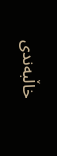خاڵبه‌ندی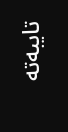تایبه‌ته‌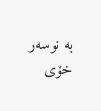به‌ نوسه‌ر خۆی